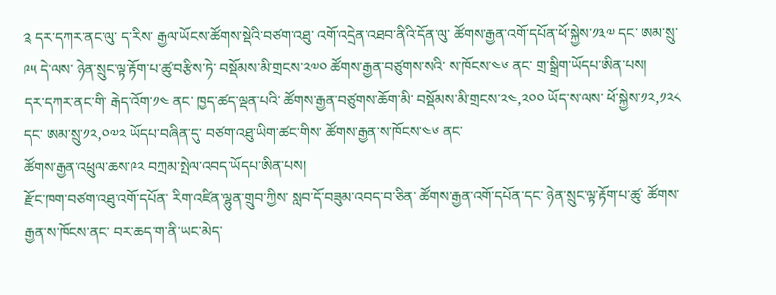༉ དར་དཀར་ནང་ལུ་ ད་རིས་ རྒྱལ་ཡོངས་ཚོགས་སྡེའི་བཙག་འཐུ་ འགོ་འདྲེན་འཐབ་ནིའི་དོན་ལུ་ ཚོགས་རྒྱན་འགོ་དཔོན་ཕོ་སྐྱེས་༡༣༧ དང་ ཨམ་སྲུ་༩༥ དེ་ལས་ ཉེན་སྲུང་ལྟ་རྟོག་པ་ཚུ་བརྩིས་ཏེ་ བསྡོམས་མི་གྲངས་༢༧༠ ཚོགས་རྒྱན་བཙུགས་སའི་ ས་ཁོངས་༤༦ ནང་ གྲ་སྒྲིག་ཡོདཔ་ཨིན་པས།
དར་དཀར་ནང་གི་ རྒེད་འོག་༡༤ ནང་ ཁྱད་ཚད་ལྡན་པའི་ ཚོགས་རྒྱན་བཙུགས་ཆོག་མི་ བསྡོམས་མི་གྲངས་༢༤,༢༠༠ ཡོད་ས་ལས་ ཕོ་སྐྱེས་༡༢,༡༢༨ དང་ ཨམ་སྲུ་༡༢,༠༧༢ ཡོདཔ་བཞིན་དུ་ བཙག་འཐུ་ཡིག་ཚང་གིས་ ཚོགས་རྒྱན་ས་ཁོངས་༤༦ ནང་
ཚོགས་རྒྱན་འཕྲུལ་ཆས་༩༢ བཀྲམ་སྤེལ་འབད་ཡོདཔ་ཨིན་པས།
རྫོང་ཁག་བཙག་འཐུ་འགོ་དཔོན་ རིག་འཛིན་ལྷུན་གྲུབ་ཀྱིས་ སླབ་དོ་བཟུམ་འབད་བ་ཅིན་ ཚོགས་རྒྱན་འགོ་དཔོན་དང་ ཉེན་སྲུང་ལྟ་རྟོག་པ་ཚུ་ ཚོགས་རྒྱན་ས་ཁོངས་ནང་ བར་ཆད་ག་ནི་ཡང་མེད་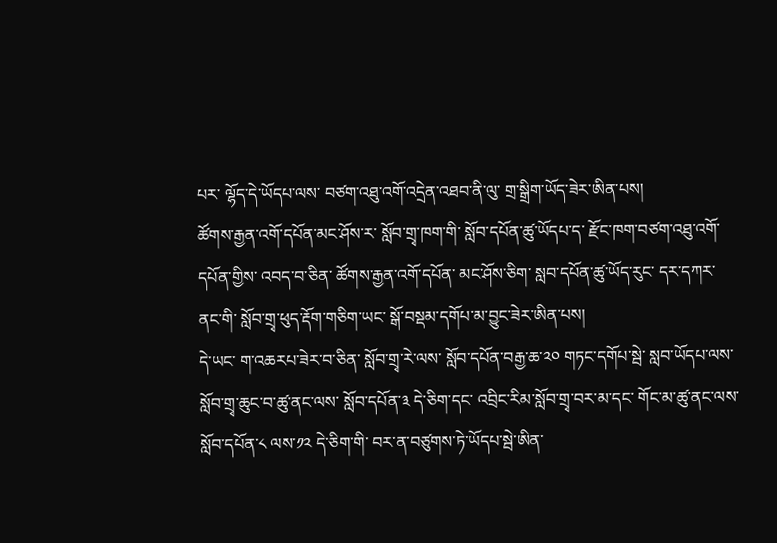པར་ ལྷོད་དེ་ཡོདཔ་ལས་ བཙག་འཐུ་འགོ་འདྲེན་འཐབ་ནི་ལུ་ གྲ་སྒྲིག་ཡོད་ཟེར་ཨིན་པས།
ཚོགས་རྒྱན་འགོ་དཔོན་མང་ཤོས་ར་ སློབ་གྲྭ་ཁག་གི་ སློབ་དཔོན་ཚུ་ཡོདཔ་ད་ རྫོང་ཁག་བཙག་འཐུ་འགོ་དཔོན་གྱིས་ འབད་བ་ཅིན་ ཚོགས་རྒྱན་འགོ་དཔོན་ མང་ཤོས་ཅིག་ སླབ་དཔོན་ཚུ་ཡོད་རུང་ དར་དཀར་ནང་གི་ སློབ་གྲྭ་ཕུད་རྡོག་གཅིག་ཡང་ སྒོ་བསྡམ་དགོཔ་མ་བྱུང་ཟེར་ཨིན་པས།
དེ་ཡང་ ག་འཆརཔ་ཟེར་བ་ཅིན་ སློབ་གྲྭ་རེ་ལས་ སློབ་དཔོན་བརྒྱ་ཆ་༢༠ གཏང་དགོཔ་སྦེ་ སླབ་ཡོདཔ་ལས་ སློབ་གྲྭ་ཆུང་བ་ཚུ་ནང་ལས་ སློབ་དཔོན་༣ དེ་ཅིག་དང་ འབྲིང་རིམ་སློབ་གྲྭ་བར་མ་དང་ གོང་མ་ཚུ་ནང་ལས་ སློབ་དཔོན་༨ ལས་༡༢ དེ་ཅིག་གི་ བར་ན་བཙུགས་ཏེ་ཡོདཔ་སྦེ་ཨིན་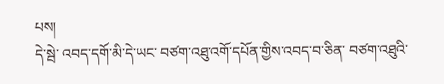པས།
དེ་སྦེ་ འབད་དགོ་མི་དེ་ཡང་ བཙག་འཐུ་འགོ་དཔོན་གྱིས་འབད་བ་ཅིན་ བཙག་འཐུའི་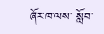ཞོར་ཁ་ལས་ སློབ་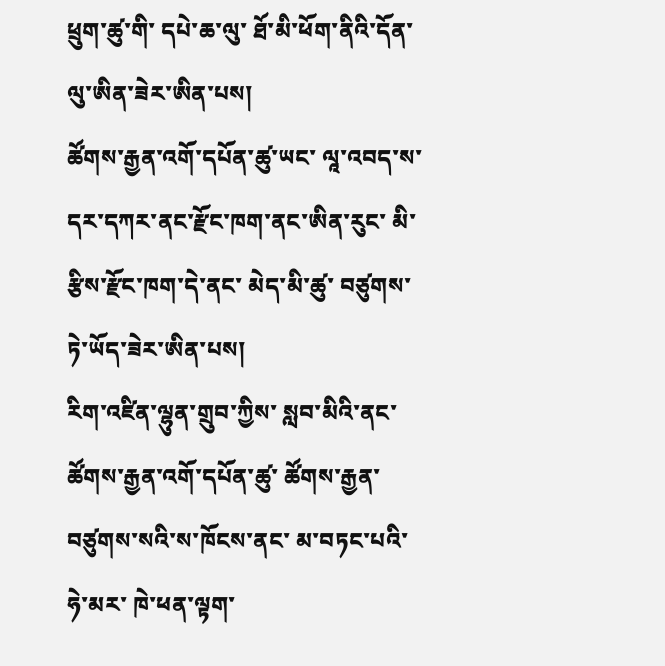ཕྲུག་ཚུ་གི་ དཔེ་ཆ་ལུ་ ཐོ་མི་ཕོག་ནིའི་དོན་ལུ་ཨིན་ཟེར་ཨིན་པས།
ཚོགས་རྒྱན་འགོ་དཔོན་ཚུ་ཡང་ ལཱ་འབད་ས་ དར་དཀར་ནང་རྫོང་ཁག་ནང་ཨིན་རུང་ མི་རྩིས་རྫོང་ཁག་དེ་ནང་ མེད་མི་ཚུ་ བཙུགས་ཏེ་ཡོད་ཟེར་ཨིན་པས།
རིག་འཛིན་ལྷུན་གྲུབ་ཀྱིས་ སླབ་མིའི་ནང་ ཚོགས་རྒྱན་འགོ་དཔོན་ཚུ་ ཚོགས་རྒྱན་བཙུགས་སའི་ས་ཁོངས་ནང་ མ་བཏང་པའི་ཧེ་མར་ ཁེ་ཕན་ལྟག་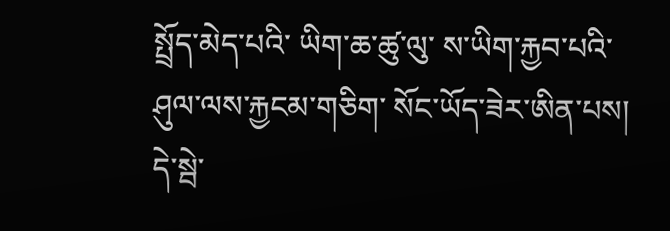སྤྲོད་མེད་པའི་ ཡིག་ཆ་ཚུ་ལུ་ ས་ཡིག་རྐྱབ་པའི་ཤུལ་ལས་རྐྱངམ་གཅིག་ སོང་ཡོད་ཟེར་ཨིན་པས།
དེ་སྦེ་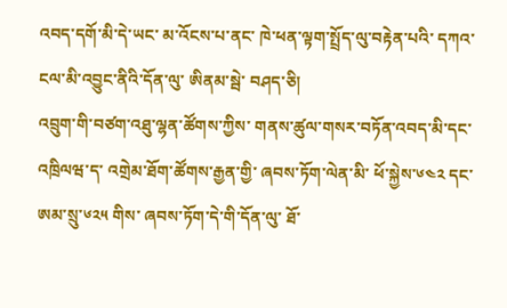འབད་དགོ་མི་དེ་ཡང་ མ་འོངས་པ་ནང་ ཁེ་ཕན་ལྟག་སྤྲོད་ལུ་བརྟེན་པའི་ དཀའ་ངལ་མི་འབྱུང་ནིའི་དོན་ལུ་ ཨིནམ་སྦེ་ བཤད་ཅི།
འབྲུག་གི་བཙག་འཐུ་ལྷན་ཚོགས་ཀྱིས་ གནས་ཚུལ་གསར་བཏོན་འབད་མི་དང་འཁྲིལཝ་ད་ འགྲེམ་ཐོག་ཚོགས་རྒྱན་གྱི་ ཞབས་ཏོག་ལེན་མི་ ཕོ་སྐྱེས་༦༤༢ དང་ ཨམ་སྲུ་༦༢༥ གིས་ ཞབས་ཏོག་དེ་གི་དོན་ལུ་ ཐོ་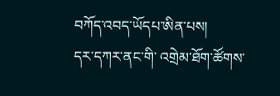བཀོད་འབད་ཡོདཔ་ཨིན་པས།
དར་དཀར་ནང་གི་ འགྲེམ་ཐོག་ཚོགས་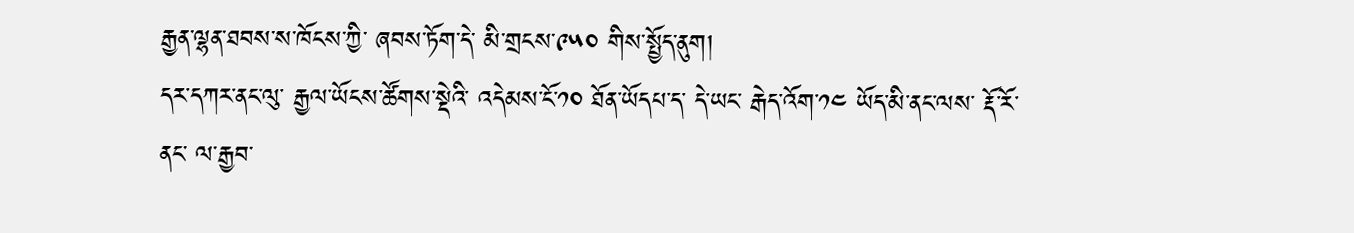རྒྱན་ལྷན་ཐབས་ས་ཁོངས་ཀྱི་ ཞབས་ཏོག་དེ་ མི་གྲངས་༩༥༠ གིས་སྤྱོད་ནུག།
དར་དཀར་ནང་ལུ་ རྒྱལ་ཡོངས་ཚོགས་སྡེའི་ འདེམས་ངོ་༡༠ ཐོན་ཡོདཔ་ད་ དེ་ཡང་ རྒེད་འོག་༡༤ ཡོད་མི་ནང་ལས་ རྡོ་རོ་ནང་ ལ་རྒྱབ་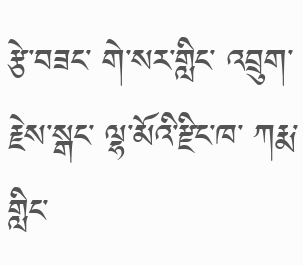རྩེ་བཟང་ གེ་སར་གླིང་ འབྲུག་རྗེས་སྒང་ ལྷ་མོའི་རྫིང་ཁ་ ཀརྨ་གླིང་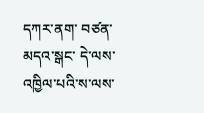དཀར་ནག་ བཙན་མདའ་སྒང་ དེ་ལས་ འཁྱིལ་པའི་ས་ལས་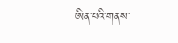ཨིན་པའི་གནས་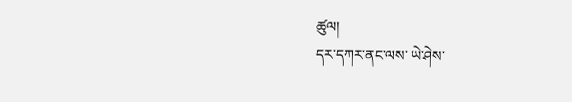ཚུལ།
དར་དཀར་ནང་ལས་ ཡེ་ཤེས་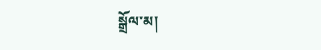སྒྲོལ་མ།